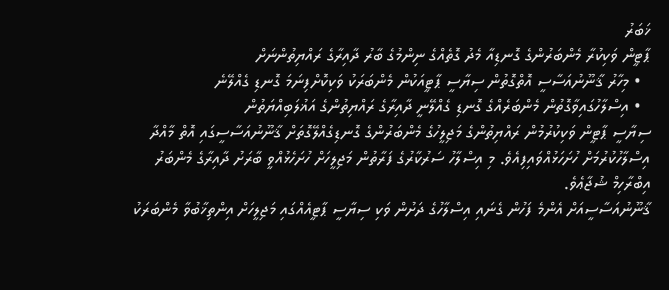ޚަބަރު
ޕާޓީން ވަކިކުރާ މެންބަރުންގެ ގޮނޑިއާ މެދު ގޮތެއްގެ ނިންމުގެ ބާރު ދާއިރާގެ ރައްޔިތުންނަށް
  • މިހާރު ޤާނޫނުއަސާސީ އޮތްގޮތުން ސިޔާސީ ޕާޓީއަކުން މެންބަރަކު ވަކިކޮށްފިނަމަ ގޮނޑި ގެއްލޭނެ
  • އިސްލާހުގައިވާގޮތުން މެންބަރެއްގެ ގޮނޑި ގެއްލޭނީ ދާއިރާގެ ރައްޔިތުންގެ އަޣުލަބިއްޔަތުން
ސިޔާސީ ޕާޓީން ވަކިކުރުމުން ރައްޔިތުންގެ މަޖިލީހުގެ މެންބަރުންގެ ގޮނޑިގެއްލޭގޮތަށް ޤާނޫނުއަސާސީގައި އޮތް މާއްދާ އިސްލާހުކުރުމަށް ހުށަހަޅުއްވައިފިއެވެ. މި އިސްލާހު ސަރުކާރުގެ ފަރާތުން މަޖިލީހަށް ހުށަހެޅުއްވީ ބާރަށު ދާއިރާގެ މެންބަރު އިބްރާހިމް ޝުޖާޢެވެ.
ޤާނޫނުއަސާސީއަށް އެންމެ ފަހުން ގެނައި އިސްލާހުގެ ދަށުން ވަކި ސިޔާސީ ޕާޓީއެއްގައި މަޖިލީހަށް އިންތިޚާބުވާ މެންބަރަކު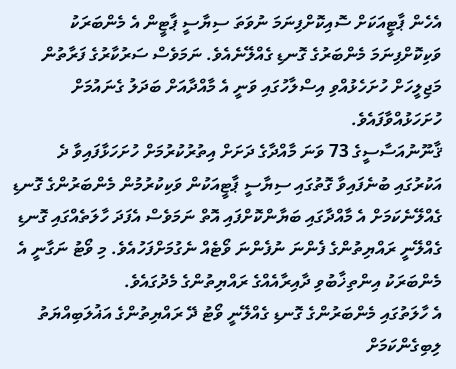އެހެން ޕާޓީއަކަށް ސޮއިކޮށްފިނަމަ ނުވަތަ ސިޔާސީ ޕާޓީން އެ މެންބަރަކު ވަކިކޮށްފިނަމަ މެންބަރުގެ ގޮނޑި ގެއްލޭނެއެވެ. ނަމަވެސް ސަރުކާރުގެ ފަރާތުން މަޖިލީހަށް ހުށަހެޅުއްވި އިސްލާހުގައި ވަނީ އެ މާއްދާއަށް ބަދަލު ގެނައުމަށް ހުށަހަޅުއްވާފައެވެ.
ޤާނޫނުއަސާސީގެ 73 ވަނަ މާއްދާގެ ދަށަށް އިތުރުކުރުމަށް ހުށަހަޅާފައިވާ ދެ އަކުރުގައި ބުނެފައިވާ ގޮތުގައި ސިޔާސީ ޕާޓީއަކުން ވަކިކުރުމުން މެންބަރުންގެ ގޮނޑި ގެއްލޭނެކަމަށް އެ މާއްދާގައި ބަޔާންކޮށްފައި އޮތް ނަމަވެސް އެފަދަ ހާލަތެއްގައި ގޮނޑި ގެއްލޭނީ ރައްޔިތުންގެ ފެންނަ ނުފެންނަ ވޯޓެއް ނެގުމަށްފަހުއެވެ. މި ވޯޓު ނަގާނީ އެ މެންބަރަކު އިންތިޚާބުވި ދާއިރާއެއްގެ ރައްޔިތުންގެ މެދުގައެވެ.
އެ ހާލަތުގައި މެންބަރުންގެ ގޮނޑި ގެއްލޭނީ ވޯޓު ދޭ ރައްޔިތުންގެ އަޣުލަބިއްޔަތު ލިބިގެންކަމަށް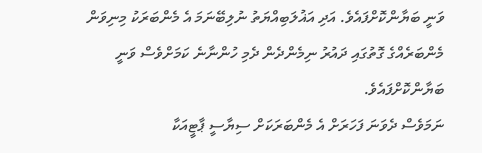ވަނީ ބަޔާންކޮށްފައެވެ. އަދި އަޣުލަބިއްޔަތު ނުލިބޭނަމަ އެ މެންބަރަކު މިނިވަން މެންބަރެއްގެ ގޮތުގައި ދައުރު ނިމެންދެން ދެމި ހުންނާނެ ކަމަށްވެސް ވަނީ ބަޔާންކޮށްފައެވެ.
ނަމަވެސް ދެވަނަ ފަހަރަށް އެ މެންބަރަކަށް ސިޔާސީ ޕާޓީއަކާ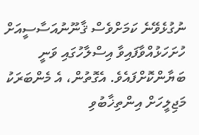ނުގުޅެވޭނެ ކަމަށްވެސް ޤާނޫނުއަސާސީއަށް ހުށަހަޅުއްވާފައިވާ އިސްލާހުގައި ވަނީ ބަޔާންކޮށްފައެވެ. އެގޮތުން، އެ މެންބަރަކު މަޖިލީހަށް އިންތިޚާބުވި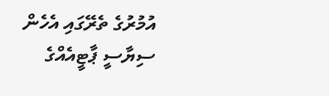އުމުރުގެ ތެރޭގައި އެހެން ސިޔާސީ ޕާޓީއެއްގެ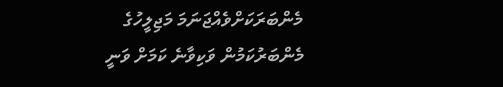މެންބަރަކަށްވެއްޖަނަމަ މަޖިލީހުގެ މެންބަރުކަމުން ވަކިވާނެ ކަމަށް ވަނީ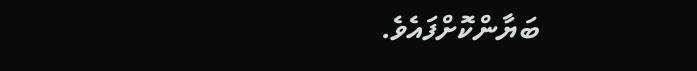ބަޔާންކޮށްފައެވެ.